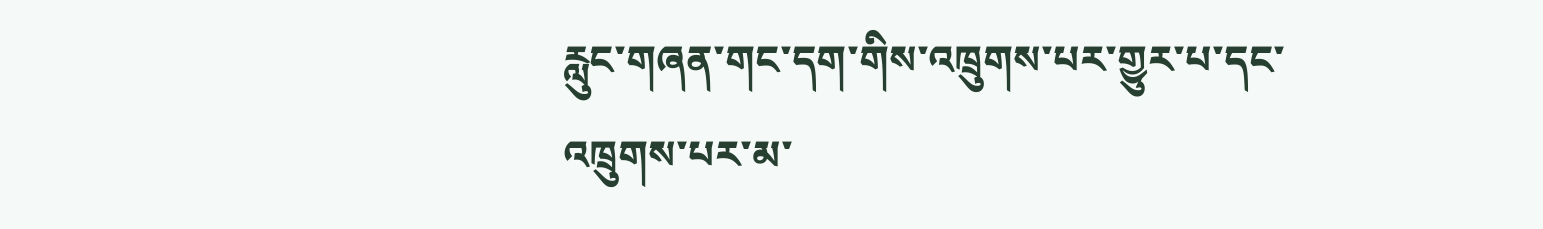རླུང་གཞན་གང་དག་གིས་འཁྲུགས་པར་གྱུར་པ་དང་འཁྲུགས་པར་མ་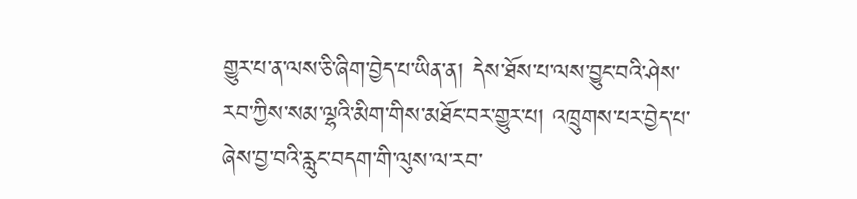གྱུར་པ་ན་ལས་ཅི་ཞིག་བྱེད་པ་ཡིན་ན། དེས་ཐོས་པ་ལས་བྱུང་བའི་ཤེས་རབ་ཀྱིས་སམ་ལྷའི་མིག་གིས་མཐོང་བར་གྱུར་པ། འཁྲུགས་པར་བྱེད་པ་ཞེས་བྱ་བའི་རླུང་བདག་གི་ལུས་ལ་རབ་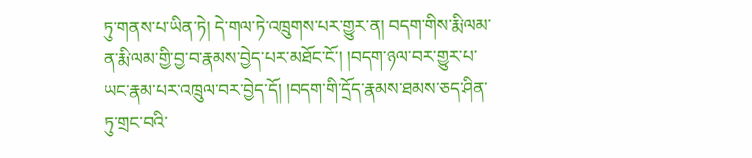ཏུ་གནས་པ་ཡིན་ཏེ། དེ་གལ་ཏེ་འཁྲུགས་པར་གྱུར་ན། བདག་གིས་རྨི་ལམ་ན་རྨི་ལམ་གྱི་བྱ་བ་རྣམས་བྱེད་པར་མཐོང་ངོ་། །བདག་ཉལ་བར་གྱུར་པ་ཡང་རྣམ་པར་འཁྲུལ་བར་བྱེད་དོ། །བདག་གི་དྲོད་རྣམས་ཐམས་ཅད་ཤིན་ཏུ་གྲང་བའི་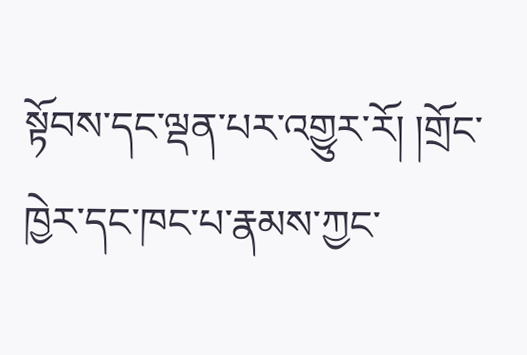སྟོབས་དང་ལྡན་པར་འགྱུར་རོ། །གྲོང་ཁྱེར་དང་ཁང་པ་རྣམས་ཀྱང་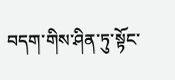བདག་གིས་ཤིན་ཏུ་སྟོང་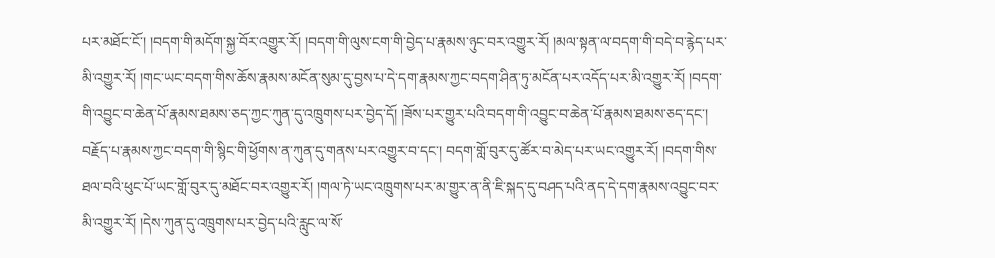པར་མཐོང་ངོ་། །བདག་གི་མདོག་སྐྱ་བོར་འགྱུར་རོ། །བདག་གི་ལུས་ངག་གི་བྱེད་པ་རྣམས་ཉུང་བར་འགྱུར་རོ། །མལ་སྟན་ལ་བདག་གི་བདེ་བ་རྙེད་པར་མི་འགྱུར་རོ། །གང་ཡང་བདག་གིས་ཆོས་རྣམས་མངོན་སུམ་དུ་བྱས་པ་དེ་དག་རྣམས་ཀྱང་བདག་ཤིན་ཏུ་མངོན་པར་འདོད་པར་མི་འགྱུར་རོ། །བདག་གི་འབྱུང་བ་ཆེན་པོ་རྣམས་ཐམས་ཅད་ཀྱང་ཀུན་དུ་འཁྲུགས་པར་བྱེད་དོ། །ཟོས་པར་གྱུར་པའི་བདག་གི་འབྱུང་བ་ཆེན་པོ་རྣམས་ཐམས་ཅད་དང་། བརྗོད་པ་རྣམས་ཀྱང་བདག་གི་སྙིང་གི་ཕྱོགས་ན་ཀུན་དུ་གནས་པར་འགྱུར་བ་དང་། བདག་གློ་བུར་དུ་ཚོར་བ་མེད་པར་ཡང་འགྱུར་རོ། །བདག་གིས་ཐལ་བའི་ཕུང་པོ་ཡང་གློ་བུར་དུ་མཐོང་བར་འགྱུར་རོ། །གལ་ཏེ་ཡང་འཁྲུགས་པར་མ་གྱུར་ན་ནི་ཇི་སྐད་དུ་བཤད་པའི་ནད་དེ་དག་རྣམས་འབྱུང་བར་མི་འགྱུར་རོ། །དེས་ཀུན་དུ་འཁྲུགས་པར་བྱེད་པའི་རླུང་ལ་སོ་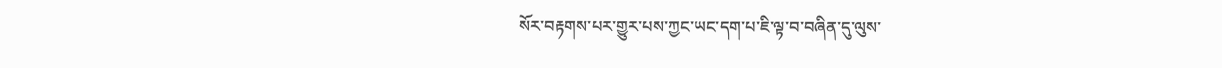སོར་བརྟགས་པར་གྱུར་པས་ཀྱང་ཡང་དག་པ་ཇི་ལྟ་བ་བཞིན་དུ་ལུས་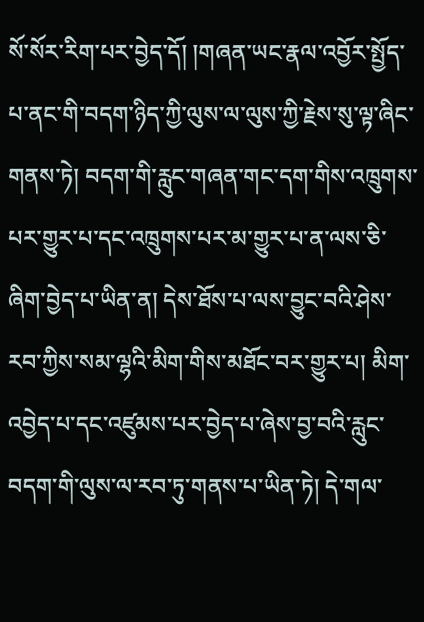སོ་སོར་རིག་པར་བྱེད་དོ། །གཞན་ཡང་རྣལ་འབྱོར་སྤྱོད་པ་ནང་གི་བདག་ཉིད་ཀྱི་ལུས་ལ་ལུས་ཀྱི་རྗེས་སུ་ལྟ་ཞིང་གནས་ཏེ། བདག་གི་རླུང་གཞན་གང་དག་གིས་འཁྲུགས་པར་གྱུར་པ་དང་འཁྲུགས་པར་མ་གྱུར་པ་ན་ལས་ཅི་ཞིག་བྱེད་པ་ཡིན་ན། དེས་ཐོས་པ་ལས་བྱུང་བའི་ཤེས་རབ་ཀྱིས་སམ་ལྷའི་མིག་གིས་མཐོང་བར་གྱུར་པ། མིག་འབྱེད་པ་དང་འཛུམས་པར་བྱེད་པ་ཞེས་བྱ་བའི་རླུང་བདག་གི་ལུས་ལ་རབ་ཏུ་གནས་པ་ཡིན་ཏེ། དེ་གལ་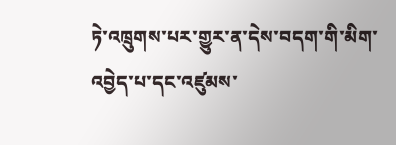ཏེ་འཁྲུགས་པར་གྱུར་ན་དེས་བདག་གི་མིག་འབྱེད་པ་དང་འཛུམས་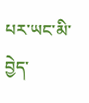པར་ཡང་མི་བྱེད་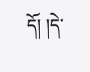དོ། །དེ་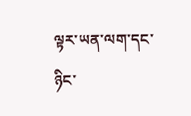ལྟར་ཡན་ལག་དང་ཉིང་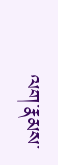ལག་རྣམས་